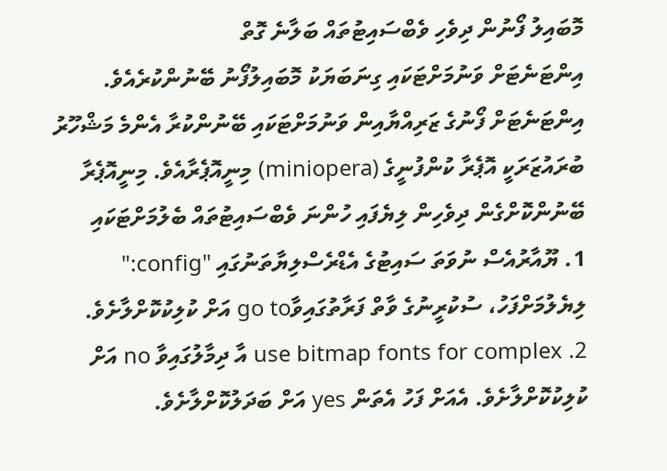މޮބައިލު ފޯނުން ދިވެހި ވެބްސައިޓުތައް ބަލާނެ ގޮތް
އިންޓަނެޓަށް ވަނުމަށްޓަކައި ގިނަބަޔަކު މޮބައިލުފޯނު ބޭނުންކުރެއެވެ. އިންޓަނެޓަށް ފޯނުގެ ޒަރިއްޔާއިން ވަނުމަށްޓަކައި ބޭނުންކުރާ އެންމެ މަޝްހޫރު ބުރައުޒަރަކީ އޮޕެރާ ކުންފުނީގެ (miniopera) މިނީއޮޕެރާއެވެ. މިނީއޮޕެރާ ބޭނުންކޮށްގެން ދިވެހިން ލިޔެފައި ހުންނަ ވެބްސައިޓުތައް ބެލުމަށްޓަކައި
1. ޔޫއާރުއެސް ނުވަތަ ސައިޓުގެ އެޑްރެސްލިޔާތަނުގައި "config:" ލިޔެލުމަށްފަހު، ސުކުރީނުގެ ވާތް ފަރާތުގައިވާgo to އަށް ކުލިކުކޮށްލާށެވެ.
2. use bitmap fonts for complex އާ ދިމާލުގައިވާ no އަށް ކުލިކުކޮށްލާށެވެ. އެއަށް ފަހު އެތަން yes އަށް ބަދަލުކޮށްލާށެވެ.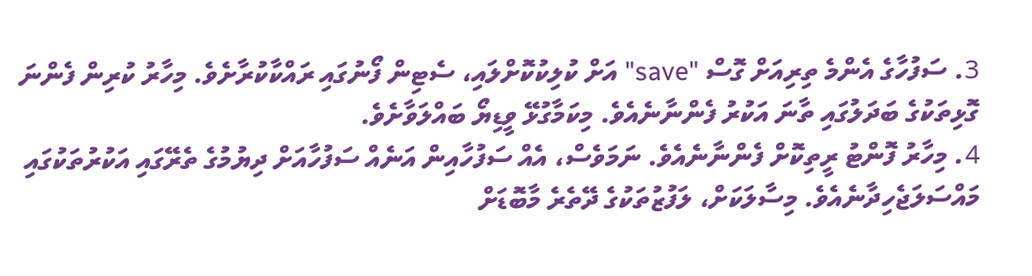3. ސަފުހާގެ އެންމެ ތިރިއަށް ގޮސް "save" އަށް ކުލިކުކޮށްލައި، ސެޓިން ފޯނުގައި ރައްކާކުރާށެވެ. މިހާރު ކުރިން ފެންނަ ގޮޅިތަކުގެ ބަދަލުގައި ތާނަ އަކުރު ފެންނާނެއެވެ. މިކަމާގުޅޭ ވީޑިޔޯ ބައްލަވާށެވެ.
4. މިހާރު ފޮންޓު ރީތިކޮށް ފެންނާނެއެވެ. ނަމަވެސް، އެއް ސަފުހާއިން އަނެއް ސަފުހާއަށް ދިޔުމުގެ ތެރޭގައި އަކުރުތަކުގައި މައްސަލަޖެހިދާނެއެވެ. މިސާލަކަށް، ލަފުޒުތަކުގެ ދޭތެރެ މާބޮޑަށް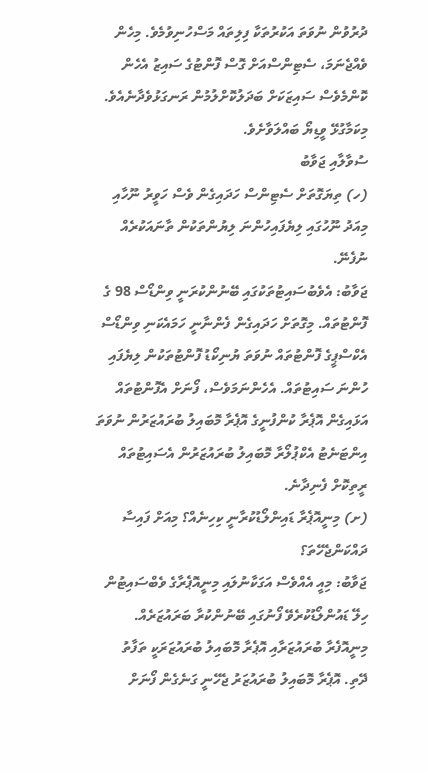ދުރުވުން ނުވަތަ އަކުރުތަކާ ފިލިތައް މަސްހުނިވުމެވެ. މިހެން ވެއްޖެނަމަ، ސެޓިންސްއަށް ގޮސް ފޮންޓުގެ ސައިޒު އެހެން ކޮންމެވެސް ސައިޒަކަށް ބަދަލުކޮށްލުމުން ރަނގަޅުވެދާނެއެވެ. މިކަމާގުޅޭ ވީޑިޔޯ ބައްލަވާށެވެ.
ސުވާލާއި ޖަވާބު
(ހ) ތިޔަގޮތަށް ސެޓިންސް ހަދައިގެން ވެސް ހަވީރު ނޫހާއި މިއަދު ނޫހުގައި ލިޔެފައިހުންނަ ލިޔުންތަކުން ތާނައަކުރެއް ނުފެނޭ.
ޖަވާބު: އެވެބުސައިޓުތަކުގައި ބޭނުންކުރަނީ ވިންޑޯސް 98 ގެ ފޮންޓުތައް. މިގޮތަށް ހަދައިގެން ފެންނާނީ ހަމައެކަނި ވިންޑޯސް އެކްސްޕީގެ ފޮންޓުތައް ނުވަތަ ޔުނިކޯޑު ފޮންޓުތަކުން ލިޔެފައި ހުންނަ ސައިޓުތައް. އެހެންނަމަވެސް، ފޯނަށް އެފޮންޓުތައް އަޅައިގެން އޮޕެރާ ކުންފުނީގެ އޮޕެރާ މޮބައިލު ބުރައުޒަރުން ނުވަތަ އިންޓަނެޓު އެކްޕުލޯރާ މޮބައިލު ބުރައުޒަރުން އެސައިޓުތައް ރީތިކޮށް ފެނިދާނެ.
(ށ) މިނީއޮޕެރާ ޑައިންލޯޑުކުރާނީ ކިހިނެއް؟ މިއަށް ފައިސާ ދައްކަންޖެހޭތަ؟
ޖަވާބު: މިއީ އެއްވެސް އަގަކާނުލައި މިނީއޮޕެރާގެ ވެބްސައިޓުން ހިލޭ ޑައުންލޯޑުކުރެވޭ ފޯނުގައި ބޭނުންކުރާ ބަރައުޒަރެއް. މިނީއޮފެރާ ބުރައުޒަރާއި އޮޕެރާ މޮބައިލު ބުރައުޒަރަކީ ތަފާތު ދޭތި. އޮޕެރާ މޮބައިލު ބުރައުޒަރު ޖެހޭނީ ގަނެގެން ފޯނަށް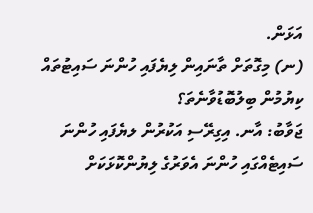އަޅަން.
(ނ) މިގޮތަށް ތާނައިން ލިޔެފައި ހުންނަ ސައިޓުތައް ކިޔުމުން ބިލުބޮޑުވާނެތަ؟
ޖަވާބު: އާނ. އިގިރޭސި އަކުރުން ލޔެފައި ހުންނަ ސައިޓެއްގައި ހުންނަ އެވަރުގެ ލިޔުންކޮޅަކަށް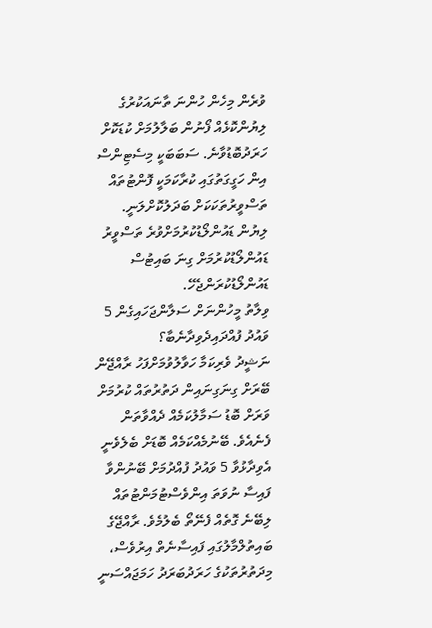ވުރެން މިހެން ހުންނަ ތާނައަކުރުގެ ލިޔުންކޮޅެއް ފޯނުން ބަލާލުމަށް ކުޑަކޮށް ހަރަދުބޮޑުވާނެ. ސަބަބަކީ މިސެޓިންސް އިން ހަގީގަތުގައި ކުރާކަމަކީ ފޮންޓުތައް ތަސްވީރުތަކަކަށް ބަދަލުކޮށްލަނީ. ލިޔުން ޑައުންލޯޑުކުރުމަށްވުރެ ތަސްވީރު ޑައުންލޯޑުކުރުމަށް ގިނަ ބައިޓުސް ޑައުންލޯޑުކުރަންޖެހޭ.
ވިލާތު މީހުންނަށް ސަލާންޖަހައިގެން 5 ވައުދު ފުއްދައިދެވިދާނެބާ؟
ނަޝީދު ވެރިކަމާ ހަވާލުވުމަށްފަހު ރާއްޖޭން ބޭރަށް ގިނަގިނައިން ދަތުރުތައް ކުރުމަށް ވަރަށް ބޮޑު ސަމާލުކަމެއް ދެއްވާތަން ފެނެއެވެ. ބޭނުމެއްކަމެއް ބޮޑަށް ބެލެވެނީ އެވިދާޅުވާ 5 ވައުދު ފުއްދުމަށް ބޭނުންވާ ފައިސާ ނުވަތަ އިންވެސްޓުމަންޓުތައް ލިބޭނެ ގޮތެއް ފެނޭތޯ ބެލުމެވެ. ރާއްޖޭގެ ބައިތުލްމާލުގައި ފައިސާނެތް އިރުވެސް، މިދަތުރުތަކުގެ ހަރަދުބަރަދު ހަމަޖައްސަނީ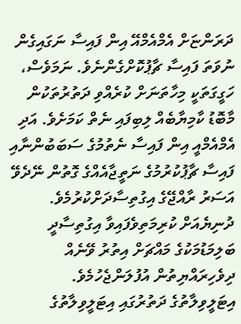ދަރަންޏަށް އެމްއެމްއޭ އިން ފައިސާ ނަގައިގެން ނުވަތަ ފައިސާ ޗާޕުކޮށްގެންނެވެ. ނަމަވެސް، ހަގީގަތަކީ މިހާތަނަށް ކުރެއްވި ދަތުރުތަކުން މާބޮޑު ކާމިޔާބެއް ލިބިފައި ނެތް ކަމަށެވެ. އަދި އެމްއެމްއީ އިން ފައިސާ ނެތުމުގެ ސަބަބުންނާއި ފައިސާ ޗާޕުކުރުމުގެ ނަތީޖާއެއްގެ ގޮތުން ނޭދެވޭ އަސަރު ރާއްޖޭގެ އިގުތިސާދަށްކުރުމެވެ. ދުނިޔެއަށް ކުރިމަތިވެފައިވާ އިގުތިސާދީ ބަލިމަޑުމަކުގެ މައްޗަށް އިތުރު ވޭނެއް ދިވެހިރައްޔިތުން އުފުލަންޖެހުމެވެ.
އިޓަލީވިލާތުގެ ދަތުރުގައި އިޓަލީވިލާތުގެ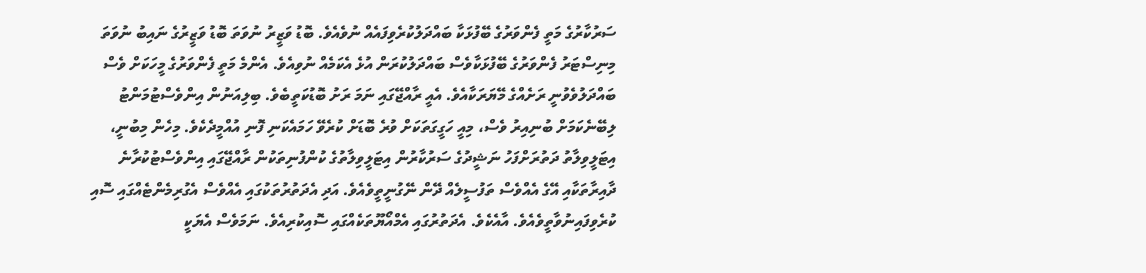ސަރުކާރުގެ މަތީ ފެންވަރުގެ ބޭފުޅަކާ ބައްދަލުކުރެވިފައެއް ނުވެއެވެ. ބޮޑު ވަޒީރު ނުވަތަ ބޮޑު ވަޒީރުގެ ނައިބު ނުވަތަ މިނިސްޓަރު ފެންވަރުގެ ބޭފުޅަކާވެސް ބައްދަލުކުރަން އުޅެ އެކަމެއް ނުވިއެވެ. އެންމެ މަތީ ފެންވަރުގެ މީހަކަށް ވެސް ބައްދަލުވެވުނީ ރަށެއްގެ މޭޔަރަކާއެވެ. އެއީ ރާއްޖޭގައި ނަމަ ރަށު ބޮޑުކަތީބެވެ. ބިލިއަނުން އިންވެސްޓުމަންޓު ލިބޭނެކަމަށް ބުނިއިރު ވެސް، މިއީ ހަގީގަތަކަށް ވުރެ ބޮޑަށް ކުރެވޭ ހަމައެކަނި ފޮނި އުއްމީދެކެވެ. މިހެން މިބުނީ، އިޓަލީވިލާތު ދަތުރަށްފަހު ނަޝީދުގެ ސަރުކާރުން އިޓަލީވިލާތުގެ ކުންފުނިތަކުން ރާއްޖޭގައި އިންވެސްޓުކުރާނެ ދާއިރާތަކާއި އޭގެ އެއްވެސް ތަފުސީލެއް ދޭން ނޭގުނީތީވެއެވެ. އަދި އެދަތުރުތަކުގައި އެއްވެސް އެގުރިމެންޓެއްގައި ސޮއި ކުރެވިފައިނުވާތީވެއެވެ. އާއެކެވެ. އެދަތުރުގައި އެމްއޯޔޫތަކެއްގައި ސޮއިކުރިއެވެ. ނަމަވެސް އެޔަކީ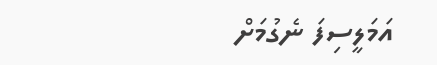އަމަލީސިފަ ނެގުމަށް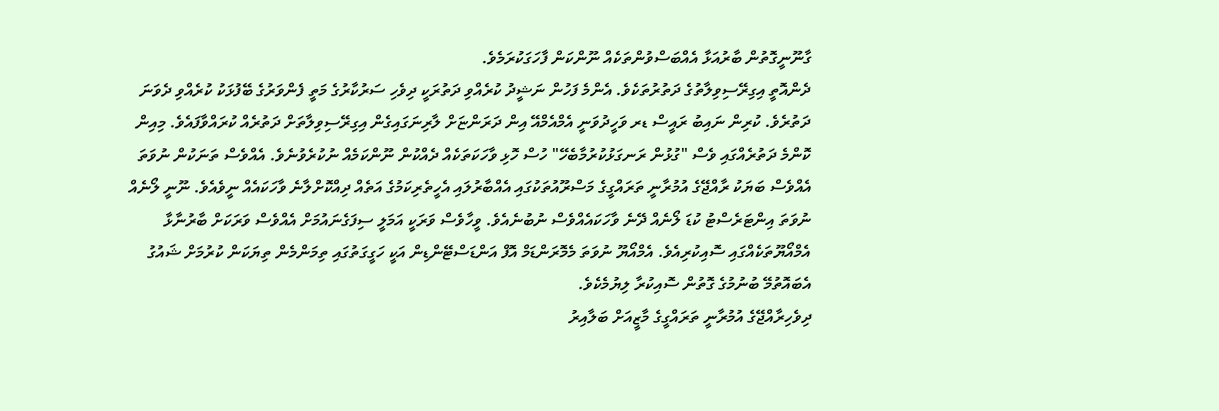ގާނޫނީގޮތުން ބާރުއަޅާ އެއްބަސްވުންތަކެއް ނޫންކަން ފާހަގަކުރަމެވެ.
ދެންއޮތީ އިގިރޭސިވިލާތުގެ ދަތުރުތަކެވެ. އެންމެ ފަހުން ނަޝީދު ކުރެއްވި ދަތުރަކީ ދިވެހި ސަރުކާރުގެ މަތީ ފެންވަރުގެ ބޭފުޅަކު ކުރެއްވި ދެވަނަ ދަތުރެވެ. ކުރިން ނައިބު ރައީސް ޑރ ވަހީދުވަނީ އެމްއެމްއޭ އިން ދަރަންޏަށް ލާރިނަގައިގެން އިގިރޭސިވިލާތަށް ދަތުރެއް ކުރައްވާފައެވެ. މިއިން ކޮންމެ ދަތުރެއްގައި ވެސް "ގުޅުން ރަނގަޅުކުރުމާބެހޭ" ހުސް ހޮޅި ވާހަކަތަކެއް ދެއްކުން ނޫންކަމެއް ނުކުރެވުނެވެ. އެއްވެސް ތަނަކުން ނުވަތަ އެއްވެސް ބަޔަކު ރާއްޖޭގެ އުމުރާނީ ތަރައްގީގެ މަސްރޫއުތަކުގައި އެއްބާރުލައި އެހީތެރިކަމުގެ އަތެއް ދިއްކޮށްލާނެ ވާހަކައެއް ނީވެއެވެ. ނޫނީ ލޯނެއް ނުވަތަ އިންޓަރެސްޓު ކުޑަ ލޯނެއް ދޭނެ ވާހަކައެއްވެސް ނުބުނެއެވެ. ވީހާވެސް ވަރަކީ އަމަލީ ސިފަގެނައުމަށް އެއްވެސް ވަރަކަށް ބާރުނާޅާ އެމްއޯޔޫތަކެއްގައި ސޮއިކުރިއެވެ. އެމްއޯޔޫ ނުވަތަ މެމޮރަންޑަމް އޮފް އަންޑަސްޓޭންޑިން އަކީ ހަގީގަތުގައި ތިމަންމެން ތިޔަކަން ކުރުމަށް ޝައުގު އެބައޮތުމޭ ބުނުމުގެ ގޮތުން ސޮއިކުރާ ލިޔުމެކެވެ.
ދިވެހިރާއްޖޭގެ އުމުރާނީ ތަރައްގީގެ މާޒީއަށް ބަލާއިރު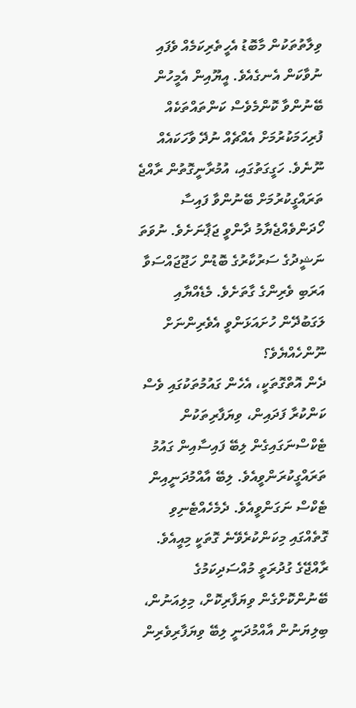ވިލާތުތަކުން މާބޮޑު އެހީތެރިކަމެއް ވެފައި ނުވާކަން އެނގެއެވެ. އީޔޫއިން އެމީހުން ބޭނުންވާ ކޮންމެވެސް ކަންތައްތަކެއް ފުރިހަމަކުރުމަށް އެއްޗެއް ނުދޭ ވާހަކައެއް ނޫނެވެ. ހަގީގަތުގައި، އުމުރާނީގޮތުން ރާއްޖެ ތަރައްގީކުރުމަށް ބޭނުންވާ ފައިސާ ހޯދަންވެއްޖެޔާމު ދާންވީ ޖަޕާނަށެވެ. ނުވަތަ ނަޝީދުގެ ސަރުކާރުގެ ބޮޑުން ހަޖޫޖައްސަވާ އަރަބި ވެރިންގެ ގާތަށެވެ. މެޑެއްޔާއި ލަގަބުދޭން ހުށައަޅަންވީ އެވެރިންނަށް ނޫންހެއްޔެވެ؟
ދެން އޮތްގޮތަކީ، އެހެން ގައުމުތަކުގައި ވެސް ކަންކުރާ ފަދައިން، ވިޔަފާރިތަކުން ޓެކްސްނަގައިގެން ލިބޭ ފައިސާއިން ގައުމު ތަރައްގީކުރަންވީއެވެ. ލިބޭ އާއްމުދަނީއިން ޓެކްސް ނަގަންވީއެވެ. ދެމެހެއްޓެނިވި ގޮތެއްގައި މިކަންކުރެވޭނެ ގޮތަކީ މިއީއެވެ. ރާއްޖޭގެ ގުދުރަތީ މުއްސަދިކަމުގެ ބޭނުންކޮށްގެން ވިޔަފާރިކޮށް، މިލިއަނުން، ބިލިޔަނުން އާއްމުދަނީ ލިބޭ ވިޔަފާރިވެރިން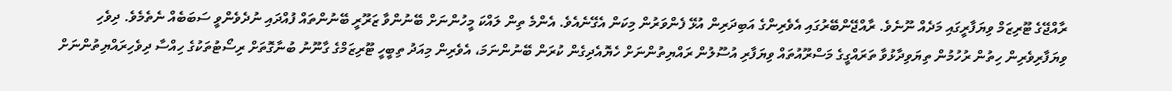ރާއްޖޭގެ ޓޫރިޒަމް ވިޔަފާރީގައި މަދެއް ނޫނެވެ. ރާއްޖޭންބޭރުގައި އެވެރިންގެ އަބިދަރިން އުޅޭ ފެންވަރުން މިކަން އެގޭނެއެވެ. އެންމެ ތިން ލައްކަ މީހުންނަށް ބޭނުންވާ ޒަރޫރީ ބޭނުންތައް ފުއްދައި ނުދެވެންވީ ސަބަބެއް ނެތެމެވެ. ދިވެހި ވިޔަފާރިވެރިން ހިތުން ރުހުމުން ތިޔަވިދާޅުވާ ތަރައްގީގެ މަސްރޫއުތައް ވިޔަފާރި އުސޫލުން ރައްޔިތުންނަށް ހެޔޮއެދިގެން ކުރަން ބޭނުންނަމަ، އެވެރިން މިއަދު ތިބީހީ ޓޫރިޒަމްގެ ގާނޫނު ބުނާގޮތަށް ރިސޯޓުތަކުގެ ހިއްސާ ދިވެހިރައްޔިތުންނަށް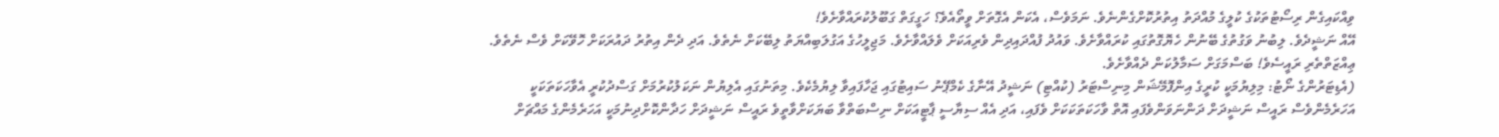ވިއްކައިގެން ރިސޯޓުތަކުގެ ކުލީގެ މުއްދަތު އިތުރުކޮށްގެންނެވެ. ނަމަވެސް، އެކަން އެގޮތަށް ވީތޯއެވެ؟ ހަގީގަތް ގަބޫލުކުރައްވާށެވެ!
އޭއް ނަޝީދެވެ. ލިބުނު ވަގުތުގެ ބޭނުން ހެޔޮގޮތުގައި ކުރައްވާށެވެ. ވައުދު ފުއްދައިދިން ވެރިއަކަށް ވެލައްވާށެވެ. މަޖިލީހުގެ އަގުލަބިއްޔަތު ލިބޭކަށް ނެތެވެ. އަދި ދެން އިތުރު ދައުރަކަށް ހޮވޭކަށް ވެސް ނެތެވެ.
ޢިއްޒަތްތެރި ރައީސެވެ! ބަސްމަގަށް ސަމާލުކަން ދެއްވާށެވެ.
(އެޑިޓަރުންގެ ނޯޓު: މިލިޔުމަކީ ކުރީގެ އިންފޮމޭޝަން މިނިސްޓަރު (ކުއްޓި) ނަޝީދު އޭނާގެ ކެމްޕޭނު ސައިޓުގައި ޖަހާފައިވާ ލިޔުމެކެވެ. މިތަނުގައި އެލިޔުން ނަކަލުކުރުމަށް ގަސްދުކުރީ އެވާހަކަތަކަކީ އަހަރެމެންވެސް ރައީސް ނަޝީދަށް ދަންނަވަންވެފައި އޮތް ވާހަކަތަކަކަށް ވެފައި، އަދި އެއް ސިޔާސީ ޕާޓީއަކަށް ނިސްބަތްވާ ބަޔަކަށްވާތީވެ ރައީސް ނަޝީދަށް ހަދާންކޮށްދިނުމަކީ އަހަރެމެންގެ މައްޗަށް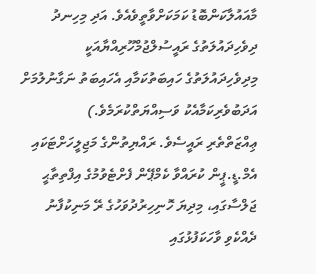މާއައުލާކަންބޮޑު ކަމަކަށްވާތީވެއެވެ. އަދި މިހިނދު ދިވެހިދައުލަތުގެ ރައީސުލްޖުމްހޫރިއްޔާއަކީ މިދިވެހިދައުލަތުގެ ހައިބަތުކަމާއި އެހައިބަތު ނަގާނުލުމަށް އަދަބުވެރިކަމާއެކު ވަސިއްޔަތްކުރަމެވެ.)
ޢިއްޒަތްތެރި ރައީސެވެ. ރައްޔިތުންގެ މަޖިލީހަށްޓަކައި އެމް.ޑީ.ޕީން ކުރައްވާ ކެމްޕޭން ފެށްޓެވުމުގެ އިފްތިތާޙީ ޖަލްސާގައި، މިދިޔަ ހޮނިހިރުދުވަހުގެ ރޭ މަނިކުފާނު ދެއްކެވި ވާހަކަފުޅުގައި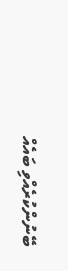ބޭނުންކުރެއްވި ބައެއް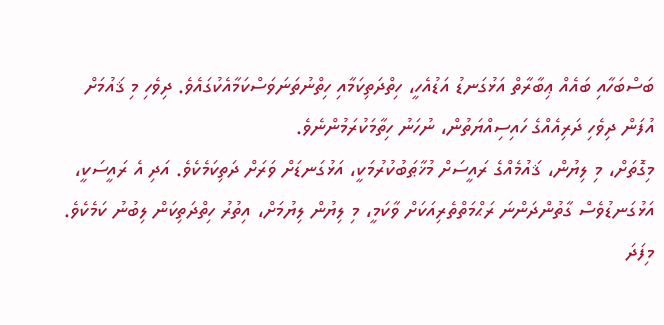ބަސްބަހާއި ބައެއް ޢިބާރާތް އަޅުގަނޑު އަޑުއެހީ، ހިތްދަތިކަމާއި ހިތްނުތަނަވަސްކަމާއެކުގައެވެ. ދިވެހި މި ޤައުމަށް އުފަން ދިވެހި ދަރިއެއްގެ ހައިސިއްޔަތުން، ނުހަނު ހިތާމަކުރަމުންނެވެ.
މިގޮތަށް، މި ލިޔުން، ޤައުމެއްގެ ރައީސަށް މުޚާޠަބުކުރުމަކީ، އަޅުގަނޑަށް ވަރަށް ދަތިކަމެކެވެ. އަދި އެ ރައީސަކީ، އަޅުގަނޑުވެސް ގާތުންދަންނަ ރަޙްމަތްތެރިއަކަށް ވާކަމީ، މި ލިޔުން ލިޔުމަށް، އިތުރު ހިތްދަތިކަން ލިބުނު ކަމެކެވެ.
މިފަދަ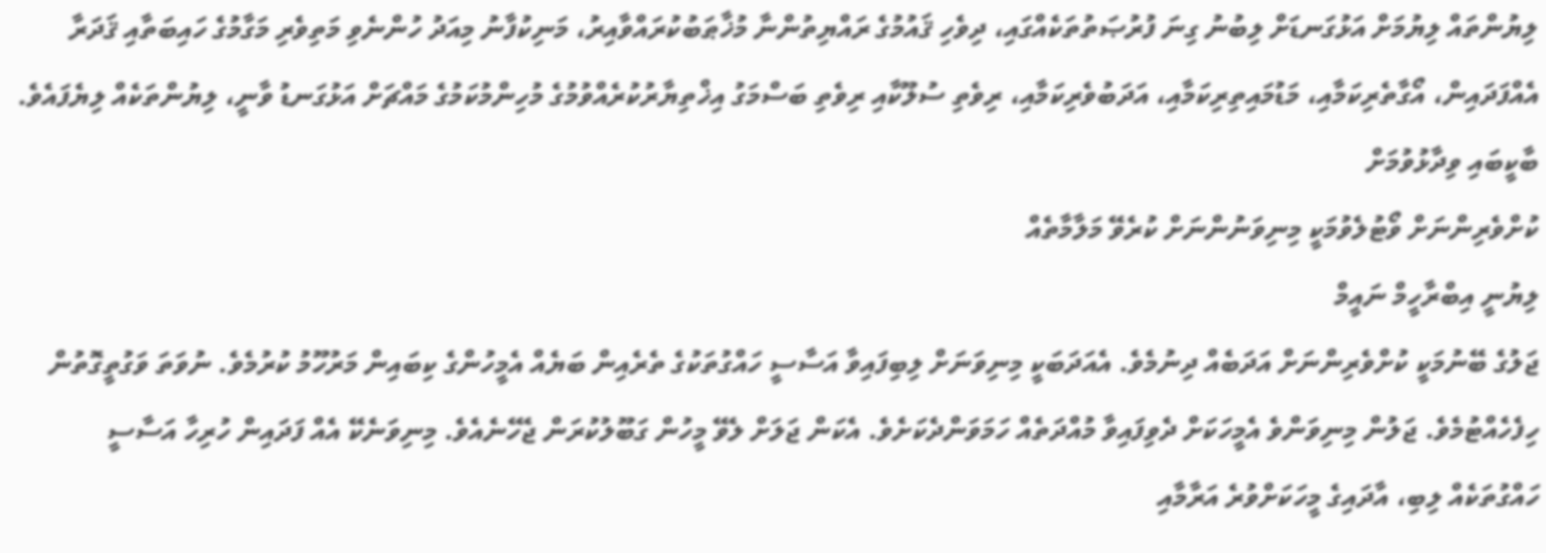ލިޔުންތައް ލިޔުމަށް އަޅުގަނޑަށް ލިބުނު ގިނަ ފުރުޞަތުތަކެއްގައި، ދިވެހި ޤައުމުގެ ރައްޔިތުންނާ މުޚާޠަބުކުރައްވާއިރު، މަނިކުފާނު މިއަދު ހުންނެވި މަތިވެރި މަގާމުގެ ހައިބަތާއި ޤަދަރާ އެއްފަދައިން، އޯގާތެރިކަމާއި، މަޑުމައިތިރިކަމާއި، އަދަބުވެރިކަމާއި، ރިވެތި ސުލޫކާއި ރިވެތި ބަސްމަގު އިޚްތިޔާރުކުރެއްވުމުގެ މުހިންމުކަމުގެ މައްޗަށް އަޅުގަނޑު ވާނީ، ލިޔުންތަކެއް ލިޔެފައެވެ. ބާކީބައި ވިދާޅުވުމަށް
ކުށްވެރިންނަށް ވޯޓުލެވުމަކީ މިނިވަނުންނަށް ކުރެވޭ މަލާމާތެއް
ލިޔުނީ އިބްރާހީމް ނައީމް
ޖަލުގެ ބޭނުމަކީ ކުށްވެރިންނަށް އަދަބެއް ދިނުމެވެ. އެއަދަބަކީ މިނިވަނަށް ލިބިފައިވާ އަސާސީ ހައްގުތަކުގެ ތެރެއިން ބަޔެއް އެމީހުންގެ ކިބައިން މަރުހޫމު ކުރުމެވެ. ނުވަތަ ވަގުތީގޮތުން ހިފެހެއްޓުމެވެ. ޖަލުން މިނިވަންވެ އެމީހަކަށް ދެވިފައިވާ މުއްދަތެއް ހަމަވަންދެކަށެވެ. އެކަން ޖަލަށް ލެވޭ މީހުން ގަބޫލުކުރަން ޖެހޭނެއެވެ. މިނިވަނެކޭ އެއް ފަދައިން ހުރިހާ އަސާސީ ހައްގުތަކެއް ލިބި، އާދައިގެ މީހަކަށްވުރެ އަރާމާއި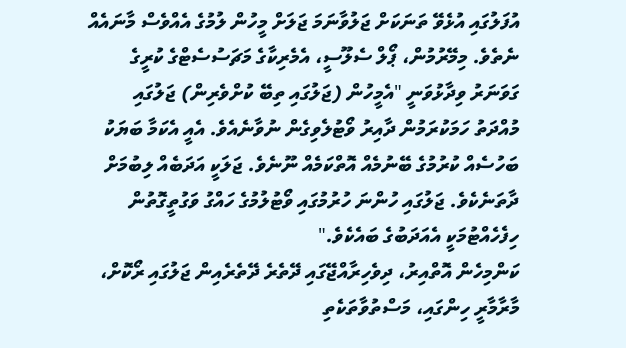އުފަލުގައި އުޅެވޭ ތަނަކަށް ޖަލުވާނަމަ ޖަލަށް މީހުން ލުމުގެ އެއްވެސް މާނައެއް ނެތެވެ. މިމޭރުމުން، ޕޯލް ސެލޫސީ، އެމެރިކާގެ މަޗަސުސެޓްގެ ކުރީގެ ގަވަނަރު ވިދާޅުވަނީ "އެމީހުން (ޖަލުގައި ތިބޭ ކުށްވެރިން) ޖަލުގައި މުއްދަތު ހަމަކުރަމުން ދާއިރު ވޯޓުލެވިގެން ނުވާނެއެވެ. އެއީ އެކަމާ ބަޔަކު ބަހުސެއް ކުރުމުގެ ބޭނުމެއް އޮތްކަމެއް ނޫނެވެ. ޖަލަކީ އަދަބެއް ލިބުމަށް ދާތަނެކެވެ. ޖަލުގައި ހުންނަ ހުރުމުގައި ވޯޓުލުމުގެ ހައްގު ވަގުތީގޮތުން ހިފެހެއްޓުމަކީ އެއަދަބުގެ ބައެކެވެ."
ކަންމިހެން އޮތްއިރު، ދިވެހިރާއްޖޭގައި ދޭތެރެ ދޭތެރެއިން ޖަލުގައި ރޯކޮށް، މާރާމާރީ ހިންގައި، މަސްތުވާތަކެތި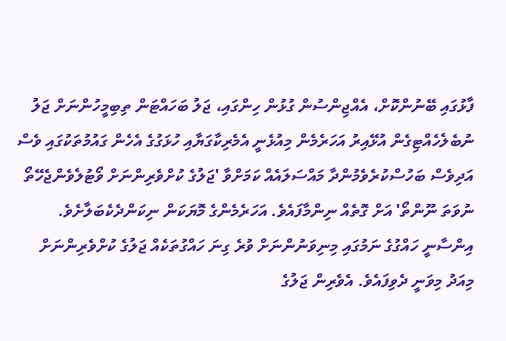ފާޅުގައި ބޭނުންކޮށް، އެއްޖިންސުން ގުޅުން ހިންގައި، ޖަލު ބަހައްޓަން ތިބިމީހުންނަށް ޖަލު ނުބެލެހެއްޓިގެން އުޅޭއިރު އަހަރެމެން މިއުޅެނީ އެމެރިކާގަޔާއި ހުޅަގުގެ އެހެން ގައުމުތަކުގައި ވެސް އަދިވެސް ބަހުސްކުރެވެމުންދާ މައްސަލައެއް ކަމަށްވާ 'ޖަލުގެ ކުށްވެރިންނަށް ވޯޓުލެވެންޖެހޭތޯ ނުވަތަ ނޫންތޯ' އަށް ގޮތެއް ނިންމާފައެވެ. އަހަރެމެންގެ މޮޔަކަން ނިކަންދެކެބަލާށެވެ. އިންސާނީ ހައްގުގެ ނަމުގައި މިނިވަނުންނަށް ވުރެ ގިނަ ހައްގުތަކެއް ޖަލުގެ ކުށްވެރިންނަށް މިއަދު މިވަނީ ދެވިފައެވެ. އެވެރިން ޖަލުގެ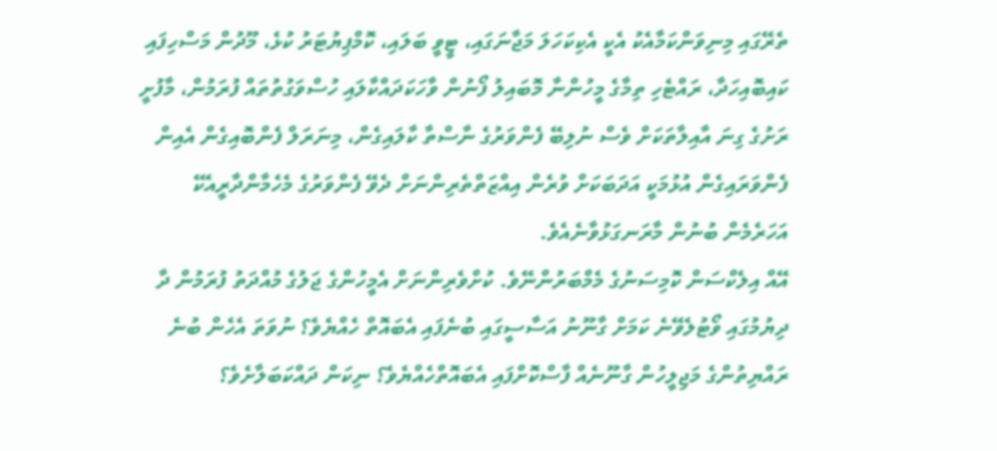ތެރޭގައި މިނިވަންކަމާއެކު އެކީ އެކިކަހަލަ މަޖާނަގައި، ޓީވީ ބަލައި، ކޮމްޕިޔުޓަރު ކުޅެ، މޫދުން މަސްހިފައި ކައިބޮއިހަދާ، ރައްޓެހި ތިމާގެ މީހުންނާ މޮބައިލު ފޯނުން ވާހަކަދައްކާލައި ހުސްވަގުތުތައް ފުރަމުން، މާފުށީ ރަށުގެ ގިނަ އާއިލާތަކަށް ވެސް ނުލިބޭ ފެންވަރުގެ ނާސްތާ ކާލައިގެން، މިނަރަލް ފެންބޮއިގެން އެއިން ފެންވަރައިގެން އުޅުމަކީ އަދަބަކަށް ވުރެން އިއްޒަތްތެރިންނަށް ދެވޭ ފެންވަރުގެ މެހެމާންދާރީއެކޭ އަހަރެމެން ބުނުން މާރަނގަޅުވާނެއެވެ.
އޭއް އިލެކްސަން ކޮމިސަނުގެ މެމްބަރުންނޭވެ. ކުށްވެރިންނަށް އެމީހުންގެ ޖަލުގެ މުއްދަތު ފުރަމުން ދާ ދިޔުމުގައި ވޯޓުލެވޭނެ ކަމަށް ގާނޫނު އަސާސީގައި ބުނެފައި އެބައޮތް ހެއްޔެވެ؟ ނުވަތަ އެހެން ބުނެ ރައްޔިތުންގެ މަޖިލީހުން ގާނޫނެއް ފާސްކޮށްފައި އެބައޮތްހެއްޔެވެ؟ ނިކަން ދައްކަބަލާށެވެ؟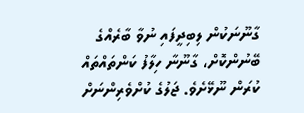ގާނޫނަކުން ލިބިދީފައި ނުވާ ބާރެއްގެ ބޭނުންކޮށް، ގާނޫނާ ހިލާފު ކަންތައްތައް ކުރަން ނޫޅޭށެވެ. ޖަލުގެ ކުށްވެރިންނަށް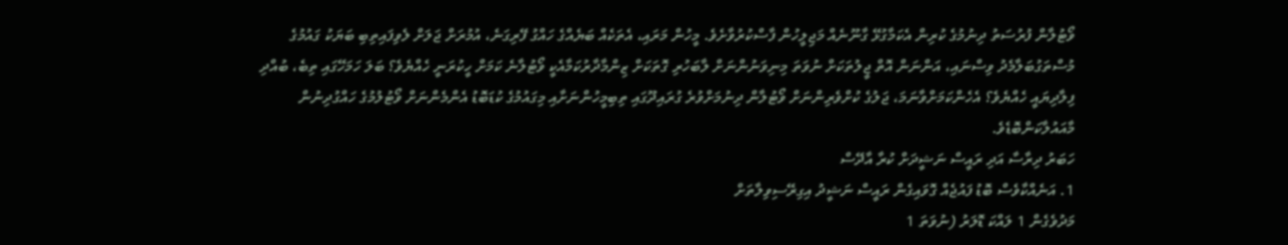ވޯޓުލާން ފުރުސަތު ދިނުމުގެ ކުރިން އެކަމާގުޅޭ ގާނޫނެއް މަޖިލީހުން ފާސްކުރުވާށެވެ. މީހުން މަރައި، އެތަކެއް ބަޔެއްގެ ހައްގު ފޭރިގަނެ، އުމުރަށް ޖަލަށް ލެވިފައިތިބި ބަޔަކު ގައުމުގެ މުސްތަގުބަލާމެދު ވިސްނައި، އަންނަން އޮތް ޖީލުތަކަށް ނުވަތަ މިނިވަނުންނަށް ލާބަހުރި ގޮތަކަށް ޒިންމާދާރުކަމާއެކީ ވޯޓުލާނެ ކަމަށް ހީކުރަނީ ހެއްޔެވެ؟ ބަލަ ހަމަހޭގައި ތިބެ، ބުއްދި ފިލާދިޔައީ ހެއްޔެވެ؟ އެހެންކަމަށްވާނަމަ، ޖަލުގެ ކުށްވެރިންނަށް ވޯޓުލާން ދިނުމަށްވުރެ ގުރައިދޫގައި ތިބިމީހުންނަށާއި މިގައުމުގެ ކުޑަބޮޑު އެންމެންނަށް ވޯޓުލުމުގެ ހައްގުދިނުން މާއައުލާކަންބޮޑެވެ.
ހަބަރު ދިރާސާ އަދި ރައީސް ނަޝީދަށް ކުރާ އާދޭސް
1. އަނެއްކާވެސް ބޮޑު ފައުޖެއް ގޮވައިގެން ރައީސް ނަޝީދު އިގިރޭސިވިލާތަށް
މަދުވެގެން 1 ލައްކަ ޑޮލަރު (ނުވަތަ 1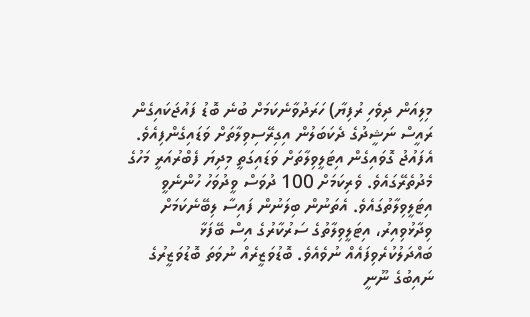މިލިއަން ދިވެހި ރުފިޔާ) ހަރަދުވާނެކަމަށް ބުނެ ބޮޑު ފައުޖަކައިގެން ރައީސް ނަޝީދުގެ ދެކަބަލުން އިގިރޭސިވިލާތަށް ވަޑައިގެންފިއެވެ. އެފައުޖު ގޮވައިގެން އިޓަލީވިލާތަށް ވަޑައިގަތީ މިދިޔަ ފެބްރުއަރީ މަހުގެ މެދުތެރޭގައެވެ. ވެރިކަމަށް 100 ދުވަސް ވީދުވަހު ހުންނެވީ އިޓަލީވިލާތުގައެވެ. އެތަނުން ބިލަނުން ފައިސާ ލިބޭނެކަމަށް ވިދާޅުވިއިރު، އިޓަލީވިލާތުގެ ސަރުކާރުގެ އިސް ބޭފަޅާ ބައްދަލުކުރެވިފައެއް ނުވެއެވެ. ބޮޑުވަޒީރެއް ނުވަތަ ބޮޑުވަޒީރުގެ ނައިބުގެ ނޫނީ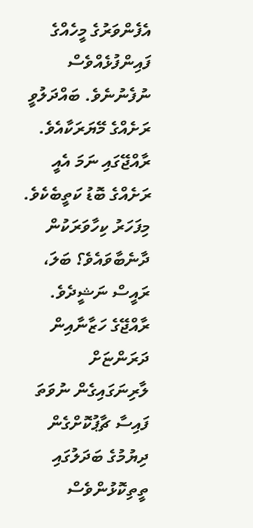އެފެންވަރުގެ މީހެއްގެ ފައިންފުޅެއްވެސް ނުފެނުނެވެ. ބައްދަލުވީ ރަށެއްގެ މޭޔަރަކާއެވެ. ރާއްޖޭގައި ނަމަ އެއީ ރަށެއްގެ ބޮޑު ކަތީބެކެވެ. މިފަހަރު ކިހާވަރަކުން ދާނެބާވައެވެ؟ ބަލަ، ރައީސް ނަޝީދެވެ. ރާއްޖޭގެ ހަޒާނާއިން ދަރަންޏަށް ލާރިނަގައިގެން ނުވަތަ ފައިސާ ޗާޕުކޮށްގެން ދިޔުމުގެ ބަދަލުގައި ތީތިކޮޅުންވެސް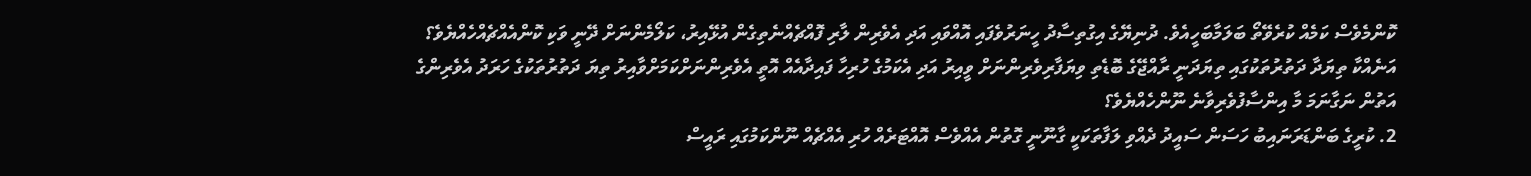ކޮންމެވެސް ކަމެއް ކުރެވޭތޯ ބަލަމާބަހީއެވެ. ދުނިޔޭގެ އިގުތިސާދު ހީނަރުވެފައި އޮއްވައި އަދި އެވެރިން ލާރި ފޮއްޗެއްނެތިގެން އުޅޭއިރު، ކަލޯމެންނަށް ދޭނީ ވަކި ކޮންއެއްޗެއްހެއްޔެވެ؟ އަނެއްކާ ތިޔަދާ ދަތުރުތަކުގައި ތިޔަދަނީ ރާއްޖޭގެ ބޮޑެތި ވިޔަފާރިވެރިންނަށް ވީއިރު އަދި އެކަމުގެ ހުރިހާ ފައިދާއެއް އޮތީ އެވެރިންނަށްކަމަށްވާއިރު ތިޔަ ދަތުރުތަކުގެ ހަރަދު އެވެރިންގެ އަތުން ނަގާނަމަ މާ އިންސާފުވެރިވާނެ ނޫންހެއްޔެވެ؟
2. ކުރީގެ ބަންޑަރަނައިބު ހަސަން ސައީދު ދެއްވި ލަފާތަކަކީ ގާނޫނީ ގޮތުން އެއްވެސް އޮއްޓަރެއް ހުރި އެއްޗެއް ނޫންކަމުގައި ރައީސް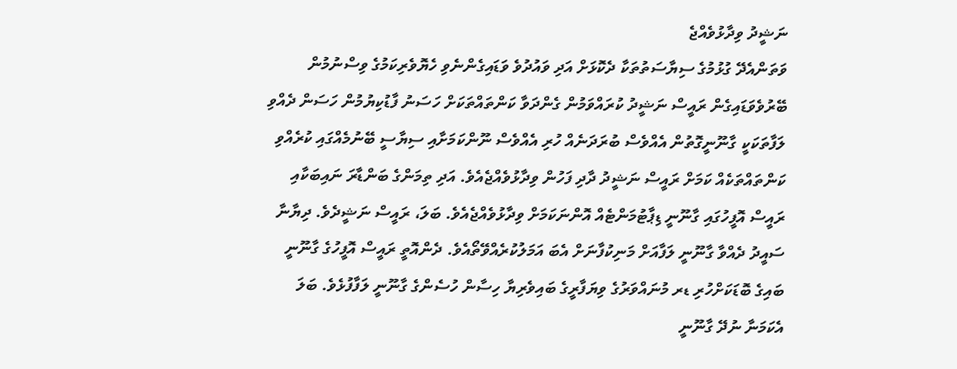ނަޝީދު ވިދާޅުވެއްޖެ
ވަތަންއެދޭ ގުޅުމުގެ ސިޔާސަތުތަކާ ދެކޮޅަށް އަދި ވައުދުވެ ވަޑައިގެންނެވި ހެޔޮވެރިކަމުގެ ވިސްނުމުން ބޭރުވެވަޑައިގެން ރައީސް ނަޝީދު ކުރައްވަމުން ގެންދަވާ ކަންތައްތަކަށް ހަސަނު ފާޑުކިޔުމުން ހަސަން ދެއްވި ލަފާތަކަކީ ގާނޫނީގޮތުން އެއްވެސް ބުރަދަނެއް ހުރި އެއްވެސް ނޫންކަމަށާއި ސިޔާސީ ބޭނުމެއްގައި ކުރެއްވި ކަންތައްތަކެއް ކަމަށް ރައީސް ނަޝީދު ދާދި ފަހުން ވިދާޅުވެއްޖެއެވެ. އަދި ތިމަންގެ ބަންޑާރަ ނައިބަކާއި ރައީސް އޮފީހުގައި ގާނޫނީ ޑިޕާޓުމަންޓެއް އޮންނަކަމަށް ވިދާޅުވެއްޖެއެވެ. ބަލަ، ރައީސް ނަޝީދެވެ. ދިޔާނާ ސައީދު ދެއްވާ ގާނޫނީ ލަފާއަށް މަނިކުފާނަށް އެބަ އަމަލުކުރެއްވޭތޯއެވެ. ދެންއޮތީ ރައީސް އޮފީހުގެ ގާނޫނީ ބައިގެ ބޮޑަކަށްހުރި ޑރ މުނައްވަރުގެ ވިޔަފާރީގެ ބައިވެރިޔާ ހިސާން ހުސެންގެ ގާނޫނީ ލަފާފުޅެވެ. ބަލަ އެކަމަނާ ނުދޭ ގާނޫނީ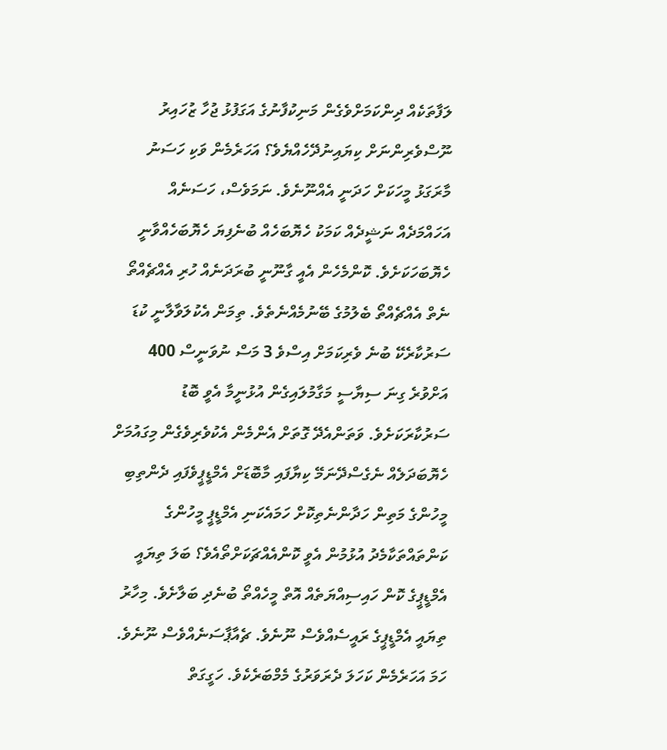ލަފާތަކެއް ދިންކަމަށްވެގެން މަނިކުފާނުގެ އަގަފުޅު ޖުހާ ޒުހައިރު ނޫސްވެރިންނަށް ކިޔައިނުދޭހެއްޔެވެ؟ އަހަރެމެން ވަކި ހަސަނު މާރަގަޅު މީހަކަށް ހަދަނީ އެއްނޫނެވެ. ނަމަވެސް، ހަސަނެއް އަހައްމަދެއް ނަޝީދެއް ކަމަކު ހެޔޮބަހެއް ބުނެފިޔަ ހެޔޮބަހެއްވާނީ ހެޔޮބަހަކަށެވެ. ކޮންމެހެން އެއީ ގާނޫނީ ބުރަދަނެއް ހުރި އެއްޗެއްތޯ ނެތް އެއްޗެއްތޯ ބެލުމުގެ ބޭނުމެއްނެތެވެ. ތިމަން އެކުލަވާލާނީ ކުޑަ ސަރުކާރެކޭ ބުނެ ވެރިކަމަށް އިސްވެ 3 މަސް ނުވަނީސް 400 އަށްވުރެ ގިނަ ސިޔާސީ މަގާމުލައިގެން އުޅުނީމާ އެވީ ބޮޑު ސަރުކާރަކަށެވެ. ވަތަންއެދޭ ގޮތަށް އެންމެން އެކުވެރިވެގެން މިގައުމަށް ހެޔޮބަދަލެއް ނެގެސްދޭނަމޭ ކިޔާފައި މާބޮޑަށް އެމްޑީޕީވެފައި ދެންތިބި މީހުންގެ މަތިން ހަދާންނެތިކޮށް ހަމައެކަނި އެމްޑީޕީ މީހުންގެ ކަންތައްތަކާމެދު އުޅުމުން އެވީ ކޮންއެއްޗަކަށްތޯއެވެ؟ ބަލަ ތިޔައީ އެމްޑީޕީގެ ކޮން ހައިސިއްޔަތެއް އޮތް މީހެއްތޯ ބުނެދި ބަލާށެވެ. މިހާރު ތިޔައީ އެމްޑީޕީގެ ރައީސެއްވެސް ނޫނެވެ. ޗެއާޕާސަނެއްވެސް ނޫނެވެ. ހަމަ އަހަރެމެން ކަހަލަ ދެރަވަރުގެ މެމްބަރެކެވެ. ހަގީގަތް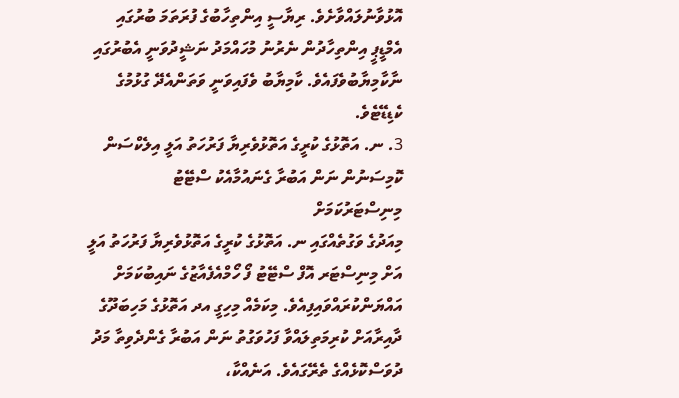އޮޅުވާނުލައްވާށެވެ. ރިޔާސީ އިންތިހާބުގެ ފުރަތަމަ ބުރުގައި އެމްޑީޕީ އިންތިހާދުން ނެރުނު މުހައްމަދު ނަޝީދުވަނީ އެބުރުގައި ނާކާމިޔާބުވެފައެވެ. ކާމިޔާބު ވެފައިވަނީ ވަތަންއެދޭ ގުޅުމުގެ ކެޑިޑޭޓެވެ.
3. ނ. އަތޮޅުގެ ކުރީގެ އަތޮޅުވެރިޔާ ފަރުހަތު އަލީ އިލެކްސަން ކޮމިސަނުން ނަން އަބުރާ ގެނައުމާއެކު ސްޓޭޓު މިނިސްޓަރުކަމަށް
މިއަދުގެ ވަގުތެއްގައި ނ. އަތޮޅުގެ ކުރީގެ އަތޮޅުވެރިޔާ ފަރުހަތު އަލީ އަށް މިނިސްޓަރ އޮފް ސްޓޭޓު ފޯ ހޯމްއެފެއާޒުގެ ނައިބުކަމަށް އައްޔަންކުރައްވައިފިއެވެ. މިކަމެއް މިހިގީ އދ އަތޮޅުގެ މަހިބަދޫގެ ދާއިރާއަށް ކުރިމަތިލައްވާ ފަހުވަގުތު ނަން އަބުރާ ގެންދެވިތާ މަދު ދުވަސްކޮޅެއްގެ ތެރޭގައެވެ. އަނެއްކާ،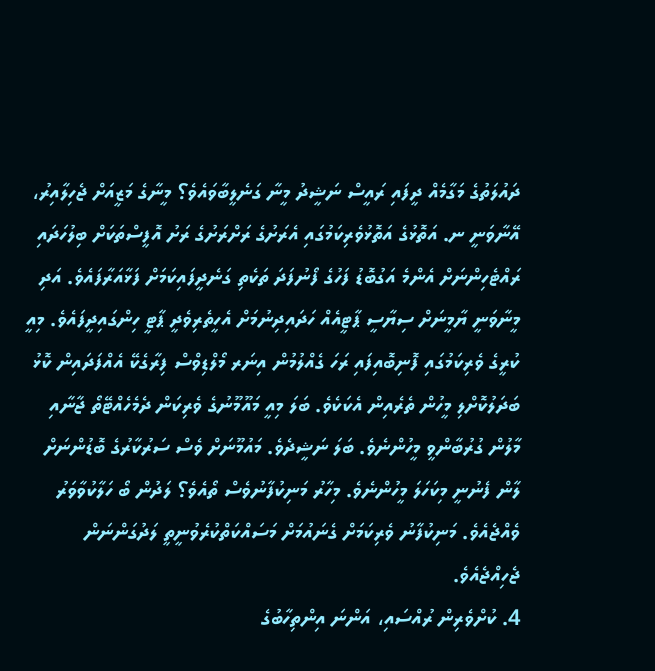ދައުލަތުގެ މަގާމެއް ދީފައި ރައީސް ނަޝީދު މީނާ ގަނެލީބާވައެވެ؟ މީނާގެ މަޒީއަށް ޖެހިލާއިރު، އޭނާވަނީ ނ. އަތޮޅުގެ އަތޮޅުވެރިކަމުގައި އެރަށުގެ ރަށްރަށުގެ ރަށު އޮފީސްތަކަށް ބިލުހަދައި ރައްޓެހިންނަށް އެންމެ އަގުބޮޑު ފަހުގެ ފޯނުފަދަ ތަކެތި ގަނެދީފައިކަމަށް ފަޅާއަރާފައެވެ. އަދި މީނާވަނީ ޔާމީނަށް ސިޔާސީ ޕާޓީއެއް ހަދައިދިނުމަށް އެހީތެރިވެދީ ޕާޓީ ހިންގައިދީފައެވެ. މިއީ ކުރީގެ ވެރިކަމުގައި ފޮނިބޮއިފައި ރަހަ ގެއްލުމުން އިނަރ މޯލްޑިވްސް ފިރާގެކޭ އެއްފަދައިން ކޮޅު ބަދަލުކޮށްލި މީހުން ތެރެއިން އެކަކެވެ. ބަލަ މިއީ މައޫމޫނުގެ ވެރިކަން ދެމެހެއްޓޭތޯ ޖާނާއި މާލުން ގުރުބާންވީ މީހުންނެވެ. ބަލަ ނަޝީދެވެ. މައުމޫނަށް ވެސް ސަރުކާރުގެ ބޮޑުންނަށް ލާން ފެނުނީ މިކަހަލަ މީހުންނެވެ. މިހާރު މަނިކުފާނުވެސް ތޯއެވެ؟ ލަދުން ބޯ ހަލާކުވާވަރު ވެއްޖެއެވެ. މަނިކުފާނު ވެރިކަމަށް ގެނައުމަށް މަސައްކަތްކުރެވުނީތީ ލަދުގަންނަން ޖެހިއްޖެއެވެ.
4. ކުށްވެރިން ރުއްސައި، އަންނަ އިންތިހާބުގެ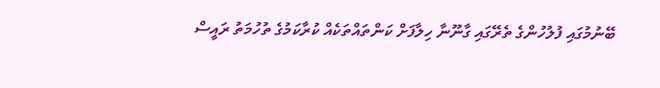ބޭނުމުގައި ފުލުހުންގެ ތެރޭގައި ގާނޫނާ ހިލާފަށް ކަންތައްތަކެއް ކުރާކަމުގެ ތުހުމަތު ރައީސް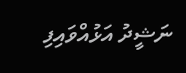ނަޝީދު އަޅުއްވައިފި